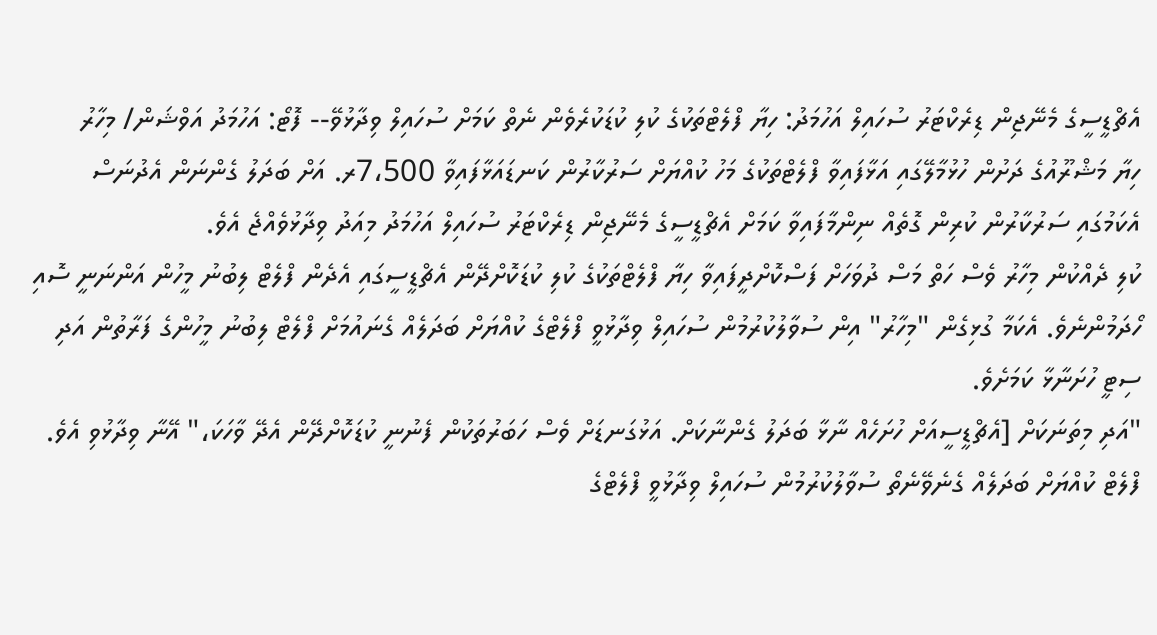އެޗްޑީސީގެ މެނޭޖިން ޑިރެކްޓަރު ސުހައިލް އަހުމަދު: ހިޔާ ފްލެޓްތަކުގެ ކުލި ކުޑަކުރެވެން ނެތް ކަމަށް ސުހައިލް ވިދާޅުވޭ-- ފޮޓޯ: އަހުމަދު އަވްޝަން/ މިހާރު
ހިޔާ މަޝްރޫއުގެ ދަށުން ހުޅުމާލޭގައި އަޅާފައިވާ ފްލެޓްތަކުގެ މަހު ކުއްޔަށް ސަރުކާރުން ކަނޑައަޅާފައިވާ 7،500ރ. އަށް ބަދަލު ގެންނަން އެދުނަސް އެކަމުގައި ސަރުކާރުން ކުރިން ގޮތެއް ނިންމާފައިވާ ކަމަށް އެޗްޑީސީގެ މެނޭޖިން ޑިރެކްޓަރު ސުހައިލް އަހުމަދު މިއަދު ވިދާޅުވެއްޖެ އެވެ.
ކުލި ދެއްކުން މިހާރު ވެސް ހަތް މަސް ދުވަހަށް ފަސްކޮށްދީފައިވާ ހިޔާ ފްލެޓްތަކުގެ ކުލި ކުޑަކޮށްދޭން އެޗްޑީސީގައި އެދެން ފްލެޓް ލިބުނު މީހުން އަންނަނީ ސޮއި ހޯދަމުންނެވެ. އެކަމާ ގުޅިގެން "މިހާރު" އިން ސުވާލުކުރުމުން ސުހައިލް ވިދާޅުވީ ފްލެޓްގެ ކުއްޔަށް ބަދަލެއް ގެނައުމަށް ފްލެޓް ލިބުނު މީހުންގެ ފަރާތުން އަދި ސިޓީ ހުށަނާޅާ ކަމަށެވެ.
"އަދި މިތަނަކަށް [އެޗްޑީސީއަށް ހުށަހެއް ނާޅާ ބަދަލު ގެންނާކަށް. އަޅުގަނޑަށް ވެސް ހަބަރުތަކުން ފެނުނީ ކުޑަކޮށްދޭން އެދޭ ވާހަކަ،" އޭނާ ވިދާޅުވި އެވެ.
ފްލެޓް ކުއްޔަށް ބަދަލެއް ގެނެވޭނެތޯ ސުވާލުކުރުމުން ސުހައިލް ވިދާޅުވީ ފްލެޓްގެ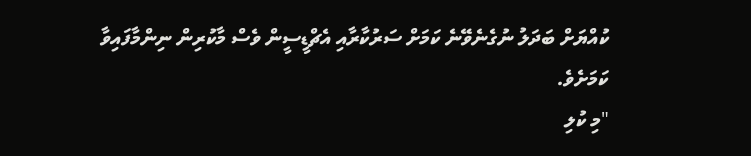ކުއްޔަށް ބަދަލު ނުގެނެވޭނެ ކަމަށް ސަރުކާރާއި އެޗްޑީސީން ވެސް މާކުރިން ނިންމާފައިވާ ކަމަށެވެ.
"މި ކުލި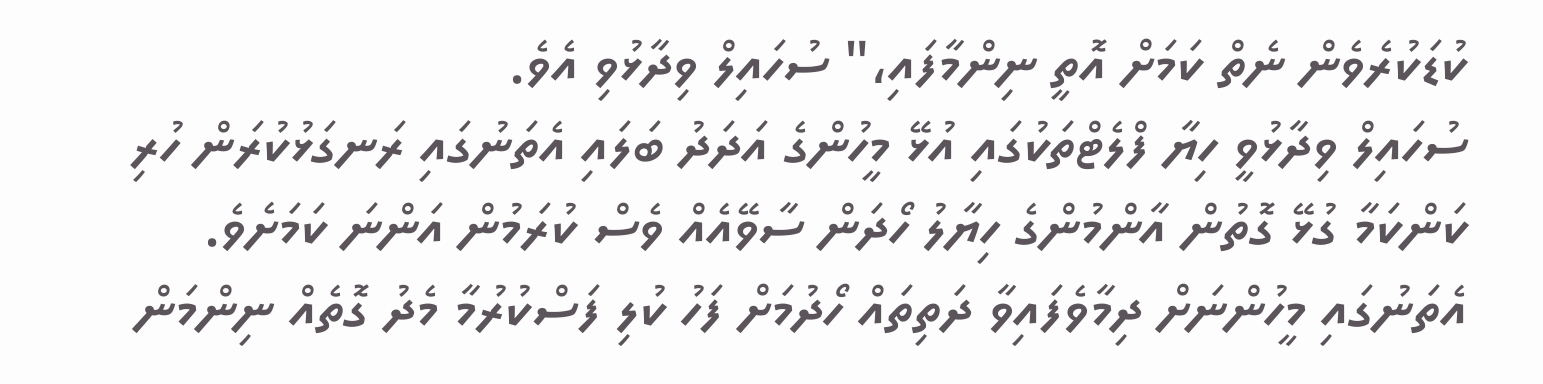ކުޑަކުރެވެން ނެތް ކަމަށް އޮތީ ނިންމާފައި،" ސުހައިލް ވިދާޅުވި އެވެ.
ސުހައިލް ވިދާޅުވީ ހިޔާ ފްލެޓްތަކުގައި އުޅޭ މީހުންގެ އަދަދު ބަލައި އެތަނުގައި ރަނގަޅުކުރަން ހުރި ކަންކަމާ ގުޅޭ ގޮތުން އާންމުންގެ ހިޔާލު ހޯދަން ސާވޭއެއް ވެސް ކުރަމުން އަންނަ ކަމަށެވެ. އެތަނުގައި މީހުންނަށް ދިމާވެފައިވާ ދަތިތައް ހޯދުމަށް ފަހު ކުލި ފަސްކުރުމާ މެދު ގޮތެއް ނިންމަން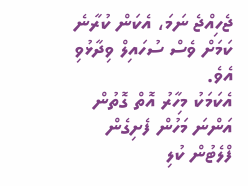ޖެހިއްޖެ ނަމަ، އެކަން ކުރާނެ ކަމަށް ވެސް ސުހައިލް ވިދާޅުވި އެވެ.
އެކަމަކު މިހާރު އޮތް ގޮތުން އަންނަ މަހުން ފެށިގެން ފްލެޓުން ކުލި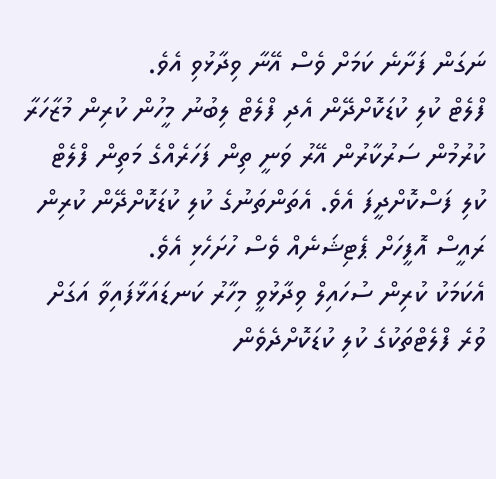ނަގަން ފަށާނެ ކަމަށް ވެސް އޭނާ ވިދާޅުވި އެވެ.
ފްލެޓް ކުލި ކުޑަކޮށްދޭން އެދި ފްލެޓް ލިބުނު މީހުން ކުރިން މުޒާހަރާ ކުރުމުން ސަރުކާރުން އޭރު ވަނީ ތިން ފަހަރެއްގެ މަތިން ފްލެޓް ކުލި ފަސްކޮށްދީފަ އެވެ. އެތަންތަނުގެ ކުލި ކުޑަކޮށްދޭން ކުރިން ރައީސް އޮފީހަށް ޕެޓިޝަނެއް ވެސް ހުށަހެޅި އެވެ.
އެކަމަކު ކުރިން ސުހައިލް ވިދާޅުވީ މިހާރު ކަނޑައަޅާފައިވާ އަގަށް ވުރެ ފްލެޓްތަކުގެ ކުލި ކުޑަކޮށްދެވެން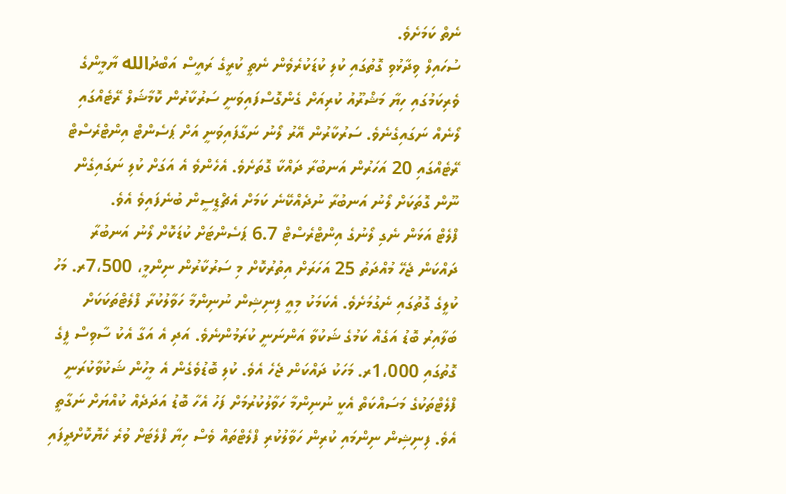ނެތް ކަމަށެވެ.
ސުހައިލް ވިދާޅުވި ގޮތުގައި ކުލި ކުޑަކުރެވެން ނެތީ ކުރީގެ ރައީސް އަބްދުالله ޔާމީންގެ ވެރިކަމުގައި ހިޔާ މަޝްރޫއު ކުރިއަށް ގެންގޮސްފައިވަނީ ސަރުކާރުން ކޮމާޝަލް ރޭޓެއްގައި ލޯނެއް ނަގައިގެނެވެ. ސަރުކާރުން އޭރު ލޯނު ނަގާފައިވަނީ އަށް ޕަސެންޓް އިންޓްރެސްޓް ރޭޓެއްގައި 20 އަހަރުން އަނބުރާ ދައްކާ ގޮތަށެވެ. އެހެންވެ އެ އަގަށް ކުލި ނަގައިގެން ނޫން ގޮތަކަށް ލޯނު އަނބުރާ ނުދެއްކޭނެ ކަމަށް އެޗްޑީސީން ބުނެފައިވެ އެވެ.
ފްލެޓް އަޅަން ނެގި ލޯނުގެ އިންޓްރެސްޓް 6.7 ޕަސެންޓަށް ކުޑަކޮށް ލޯނު އަނބުރާ ދައްކަން ޖެހޭ މުއްދަތު 25 އަހަރަށް އިތުރުކޮށް މި ސަރުކާރުން ނިންމީ، 7،500ރ. މަހު ކުލީގެ ގޮތުގައި ނެގުމަށެވެ. އެކަމަކު މިއީ ފިނިޝިން ނުނިންމާ ހަވާލުކުރާ ފްލެޓްތަކަކަށް ބަލާއިރު ބޮޑު އަގެއް ކަމުގެ ޝަކުވާ އަންނަނީ ކުރަމުންނެވެ. އަދި އެ އަގާ އެކު ސާވިސް ފީގެ ގޮތުގައި 1،000ރ. މަހަކު ދައްކަން ޖެހެ އެވެ. ކުލި ބޮޑުވެގެން އެ މީހުން ޝަކުވާކުރަނީ ފްލެޓްތަކުގެ މަސައްކަތް އެކީ ނުނިންމާ ހަވާލުކުރުމަށް ފަހު އެހާ ބޮޑު އަދަދެއް ކުއްޔަށް ނަގާތީ އެވެ. ފިނިޝިން ނިންމައި ކުރިން ހަވާލުކުރި ފްލެޓްތައް ވެސް ހިޔާ ފްލެޓަށް ވުރެ ހެޔޮކޮށްދީފައި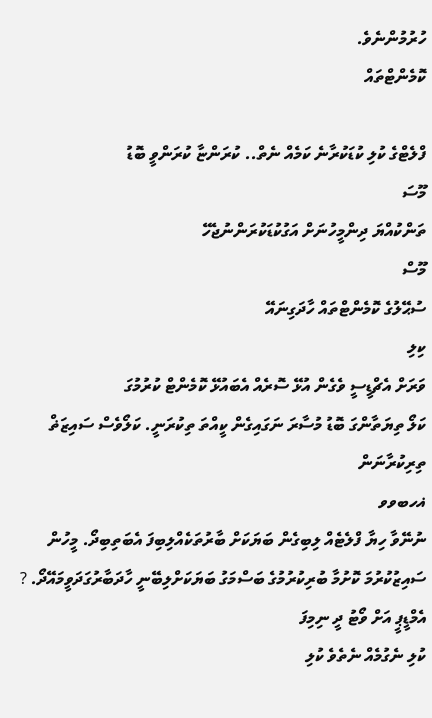ހުރުމުންނެވެ.
ކޮމެންޓްތައް

ފްލެޓްގެ ކުލި ކުޑަކުރާނެ ކަމެއް ނެތް.. ކުރަންޏާ ކުރަންވީ ބޮޑު
މޫސަ
ތަންކުއްޔަ ދިންމީހުނަށް އަގުކުޑަކުރަންނުޖެހޭ
މޫސް
ސުޙޭލުގެ ކޮމެންޓްތައް ހާދަގިނައޭ
ކިލި
ވަރަށް އެޗްޑީސީ ވެގެން އުޅޭ ސޮރެއް އެބައުޅޭ ކޮމެންޓް ކުރުމުގަ
ކަލޯ ތިޔަތާންގަ ބޮޑު މުސާރަ ނަގައިގެން ކީއްތަ ތިކުރަނީ. ކަލޯވެސް ސައިޒަޡް ތިރިކުރާނަން
ޣހބވވ
ނުނޭވާ ހިޔާ ފްލެޓެއް ލިބިގެން ބަޔަކަށް ބާރުތަކެއްލިބިފަ އެބަތިބިދޯ. މީހުން ސައިޒުކުރުމަ ކޮށުމާ ބުރިކުރުމުގެ ބަސްމަގު ބަޔަކަށްލިބޭނީ ހާދަބާރުގަދަވީމައޭދޯ. ?
އެމްޑީޕީ އަށް ވޯޓު ދީ ނިމިފަ
ކުލި ނެގުމެއް ނެތެވެ ކުލި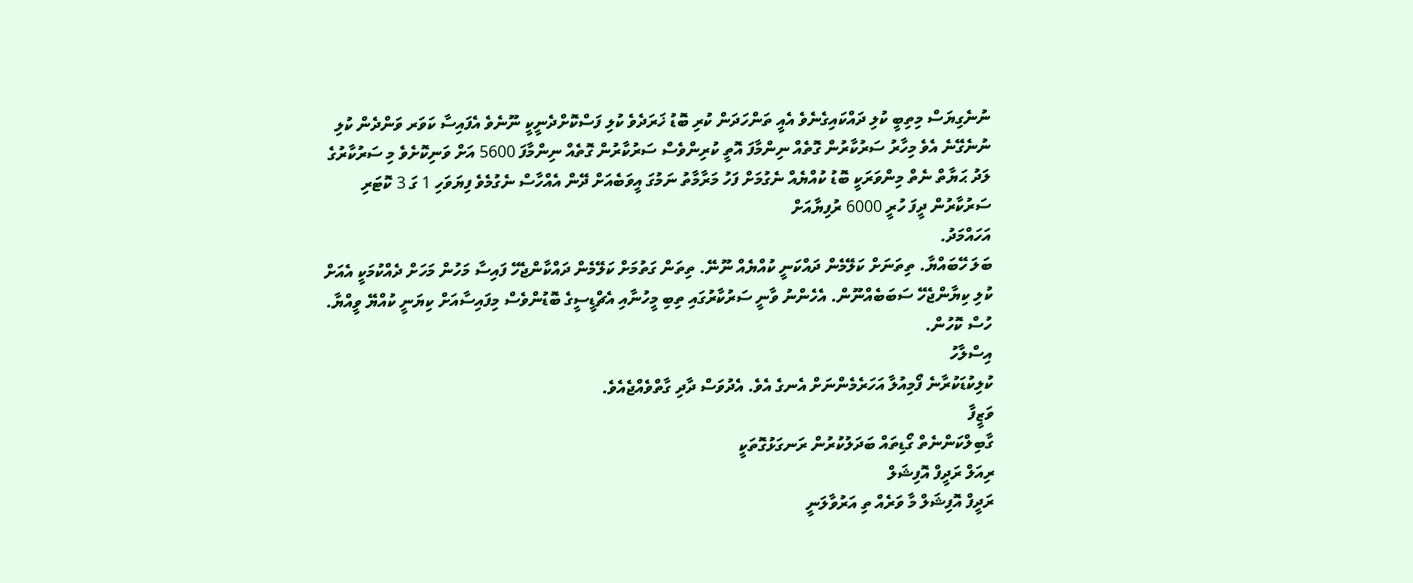ނުނެގިޔަސް މިތިބީ ކުލި ދައްކައިގެނެވެ އެއީ ތަންހަދަން ކުރި ބޮޑު ޚަރަދެވެ ކުލި ފަސްކޮށްދެނީކީ ނޫނެވެ އެފައިސާ ކަވަރ ވަންދެން ކުލި ނުނެގޭނެ އެވެ މިހާރު ސަރުކާރުން ގޮތެއް ނިންމާފަ އޮތީ ކުރިންވެސް ސަރުކާރުން ގޮތެއް ނިންމާފަ 5600 އަށް ވަނިކޮށެވެ މި ސަރުކާރުގެ ލަދު ޙަޔާތް ނެތް މިންވަރަކީ ބޮޑު ކުއްޔެއް ނެގުމަށް ފަހު މަރާމާތު ނަމުގަ އީވަބެއަށް ދޭން އެއްހާސް ނެގުމެވެ ފިޔަވަހި 1 ގަ 3 ކޮޓަރި ސަރުކާރުން ދީފަ ހުރީ 6000 ރުފިޔާއަށް
އަހައްމަދު.
ބަލަ ހޭބައްޔާ. ތިތަނަށް ކަލޭމެން ދައްކަނީ ކުއްޔެއް ނޫނޭ. ތިތަން ގަތުމަށް ކަލޭމެން ދައްކާންޖެހޭ ފައިސާ މަހުން މަހަށް ދެއްކުމަކީ އެއަށް ކުލި ކިޔާންޖެހޭ ސަބަބެއްނޫން. އެހެންނު ވާނީ ސަރުކާރުގައި ތިބި މީހުނާއި އެޗްޑީސީގެ ބޮޑުންވެސް މިފައިސާއަށް ކިޔަނީ ކުއްޔޭ ވީއްޔާ. ހުސް ކޮހުން.
އިސްލާހު
ކުލިކުޑަކުރާނެ ފޯމިއުލާ އަހަރެމެންނަށް އެނގެ އެވެ. އެދުވަސް ދާދި ގާތްވެއްޖެއެވެ.
ވަޒީފާ
ގާބިލްކަންނެތް ގޯޑިތައް ބަދަލުކުރުން ރަނގަޅުގޮތަކީ
ރިއަލް ރަދީފް އޮފިޝަލް
ރަދީފް އޮފިޝަލް މާ ވަރެއް ތި އަރުވާލަނީ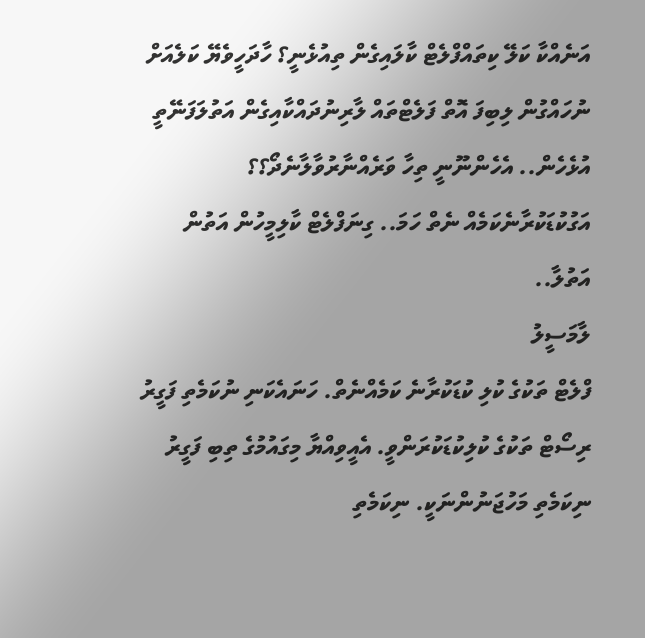އަނެއްކާ ކަލޭ ކިތައްފްލެޓް ކާލައިގެން ތިއުޅެނީ؟ ހާދަހީވެޔޭ ކަލެއަށް ނުހައްގުން ލިބިފަ އޮތް ފަލެޓްތައް ލާރިނުދައްކާއިގެން އަތުލަފަނޭތީ އުޅެހެން.. އެހެންނޫނީ ތިހާ ވަރެއްނާރުވާލާނެދޯ؟؟ އަގުކުޑަކުރާނެކަމެއް ނެތް ހަމަ.. ގިނަފްލެޓް ކާލިމީހުން އަތުން އަތުލާ..
ލާމަސީލު
ފްލެޓް ތަކުގެ ކުލި ކުޑަކުރާނެ ކަމެއްނެތް. ހަނައެކަނި ނުކަމެތި ފަގީރު ރިސޯޓް ތަކުގެ ކުލިކުޑަކުރަންވީ. އެއީވިއްޔާ މިގައުމުގެ ތިބި ފަގީރު ނިކަމެތި މަހުޖަނުންނަކީ. ނިކަމެތި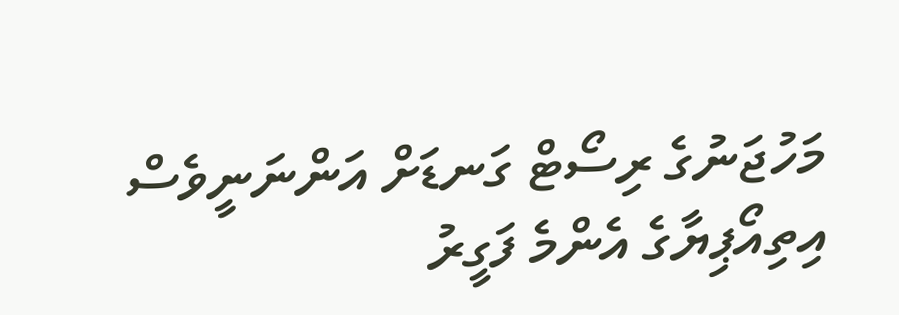މަހުޖަނުގެ ރިސޯޓް ގަނޑަށް އަންނަނީވެސް އިތިއޯޕިޔާގެ އެންމެ ފަގީރު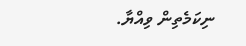ނިކަމެތިން ވިއްޔާ.